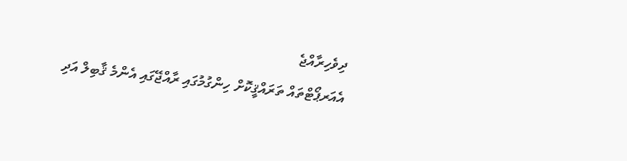ދިވެހިރާއްޖެ
އެއަރޕޯޓްތައް ތަރައްޤީކޮށް ހިންގުމުގައި ރާއްޖޭގައި އެންމެ ޤާބިލް އަދި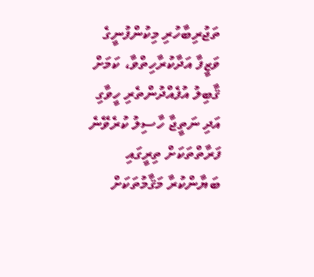ތަޖުރިބާހުރި މިކުންފުނީގެ ވަޒީފާ އަދާކުރާހިތްވާ، ކަމަށް ޤާބިލު އުފެއްދުންތެރި ހީވާގި އަދި ނަތީޖާ ހާސިލު ކުރެވޭނެ ފަރާތްތަކަށް ތިރީގައި ބަޔާންކުރާ މަޤާމުތަކަށް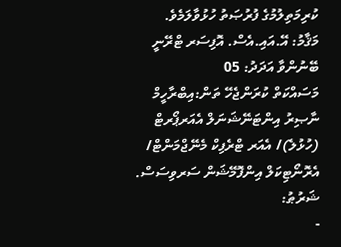ކުރިމަތިލުމުގެ ފުރުޞަތު ހުޅުވާލަމެވެ.
މަޤާމު: އޭ.އައި.އެސް. އޮފިސަރ ޓްރޭނީ
ބޭނުންވާ އަދަދު: 05
މަސައްކަތް ކުރަންޖެހޭ ތަން:އިބްރާހީމް ނާޞިރު އިންޓަނޭޝަނަލް އެއަރޕޯރޓް (ހުޅުލެ)/ އެއަރ ޓްރެފިކް މެނޭޖްމަންޓް/ އެރޮނޯޓިކަލް އިންފޮމޭޝަން ސަރވިސަސް.
ޝަރުޠު:
-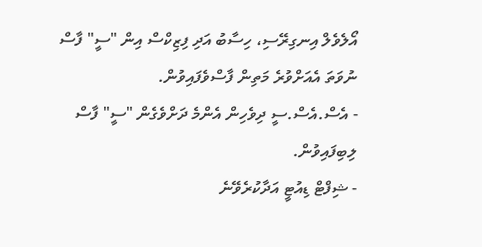އޯލެވެލް އިނގިރޭސި، ހިސާބު އަދި ފިޒިކްސް އިން "ސީ" ފާސް ނުވަތަ އެއަށްވުރެ މަތިން ފާސްވެފައިވުން.
- އެސް.އެސް.ސީ ދިވެހިން އެންމެ ދަށްވެގެން "ސީ" ފާސް ލިބިފައިވުން.
- ޝިފްޓް ޑިއުޓީ އަދާކުރެވޭނެ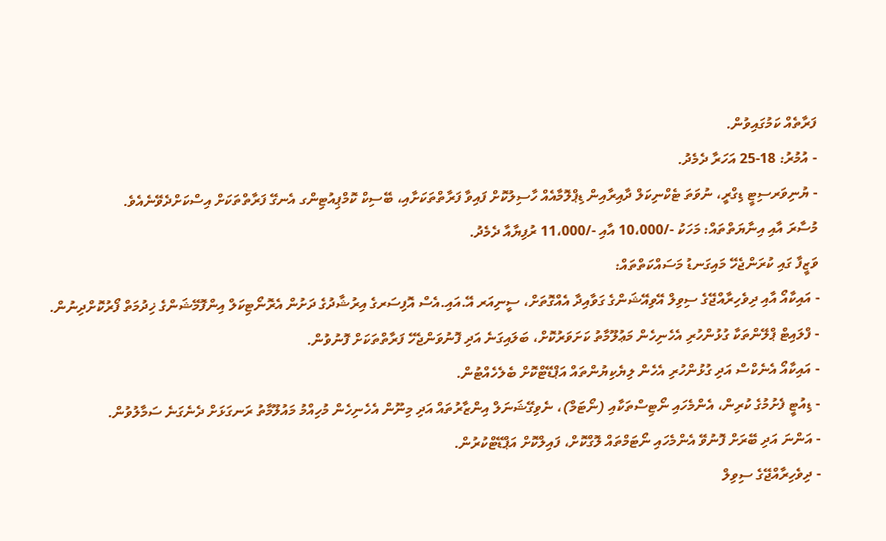ފަރާތެއް ކަމުގައިވުން.
- އުމުރު: 18-25 އަހަރާ ދެމެދު.
- ޔުނިވަރސިޓީ ޑިގްރީ، ނުވަތަ ޓެކްނިކަލް ދާއިރާއިން ޑިޕްލޮމާއެއް ހާސިލުކޮށް ފައިވާ ފަރާތްތަކަށާއި، ބޭސިކް ކޮމްޕިއުޓިންގ އެނގޭ ފަރާތްތަކަށް އިސްކަށްދެވޭނެއެވެ.
މުސާރަ އާއި އިނާޔަތްތައް: މަހަކު -/10،000 އާއި -/11،000 ރުފިޔާއާ ދެމެދު.
ވަޒީފާ ގައި ކުރަންޖެހޭ މައިގަނޑު މަސައްކަތްތައް:
- އައިކާއޯ އާއި ދިވެހިރާއްޖޭގެ ސިވިލް އޭވިއޭޝަންގެ ގަވާއިދާ އެއްގޮތަށް، ސީނިއަރ އޭ.އައި.އެސް އޮފިސަރގެ އިރުޝާދުގެ ދަށުން އެރޮނޯޓިކަލް އިންފޮމޭޝަންގެ ޚިދުމަތް ފޯރުކޮށްދިނުން.
- ފްލައިޓް ޕްލޭންތަކާ ގުޅުންހުރި އެހެނިހެން މަޢުލޫމާތު ކަށަވަރުކޮށް، ބަލައިގަނެ އަދި ފޮނުވަންޖެހޭ ފަރާތްތަކަށް ފޮނުވުން.
- އައިކާއޯ އެނެކްސް އަދި ގުޅުންހުރި އެހެން ލިޔެކިޔުންތައް އަޕްޑޭޓްކޮށް ބެލެހެއްޓުން.
- ޑިއުޓީ ފެށުމުގެ ކުރިން، އެންމެހައި ނޯޓިސްތަކާއި (ނޯޓަމް)، ނެވިގޭޝަނަލް އިންޒާރުތައް އަދި މިނޫން އެހެނިހެން މުހިއްމު މައުލޫމާތު ރަނގަޅަށް ދެނެގަނެ ސަމާލުވުން.
- އަންނަ އަދި ބޭރަށް ފޮނުވޭ އެންމެހައި ނޯޓަމްތައް ލޮގްކޮށް، ފައިލްކޮށް އަޕްޑޭޓްކުރުން.
- ދިވެހިރާއްޖޭގެ ސިވިލް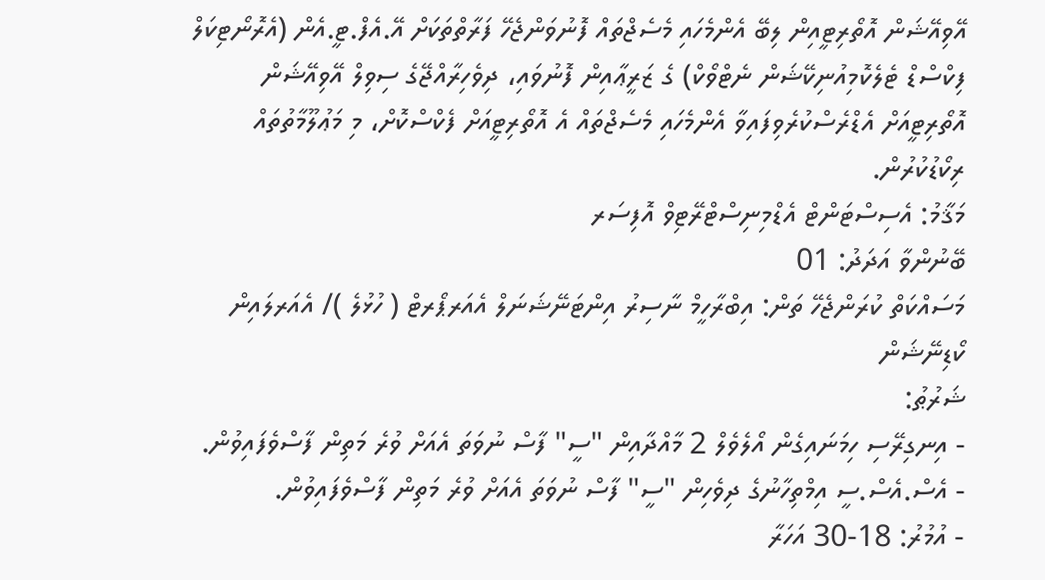އޭވިއޭޝަން އޮތޯރިޓީއިން ލިބޭ އެންމެހައި މެސެޖްތައް ފޮނުވަންޖެހޭ ފަރާތްތަކަށް އޭ.އެފް.ޓީ.އެން (އެރޮނޯޓިކަލް ފިކްސްޑް ޓެލެކޮމިއުނިކޭޝަން ނެޓްވޯކް) ގެ ޒަރީޢާއިން ފޮނުވައި، ދިވެހިރާއްޖޭގެ ސިވިލް އޭވިއޭޝަން އޮތޯރިޓީއަށް އެޑްރެސްކުރެވިފައިވާ އެންމެހައި މެސެޖްތައް އެ އޮތޯރިޓީއަށް ފެކްސްކޮށް، މި މަޢުލޫމާތުތައް ރިކޯޑުކުރުން.
މަޤާމު: އެސިސްޓަންޓް އެޑްމިނިސްޓްރޭޓިވް އޮފިސަރ
ބޭނުންވާ އަދަދު: 01
މަސައްކަތް ކުރަންޖެހޭ ތަން: އިބްރާހީމް ނާސިރު އިންޓަނޭޝަނަލް އެއަރޕޯރޓް ( ހުޅުލެ )/ އެއަރލައިން ކޯޑިނޭޝަން
ޝަރުޠު:
- އިނގިރޭސި ހިމަނައިގެން އޯލެވެލް 2 މާއްދާއިން "ސީ" ފާސް ނުވަތަ އެއަށް ވުރެ މަތިން ފާސްވެފައިވުން.
- އެސް.އެސް.ސީ އިމްތިހާނުގެ ދިވެހިން "ސީ" ފާސް ނުވަތަ އެއަށް ވުރެ މަތިން ފާސްވެފައިވުން.
- އުމުރު: 18-30 އަހަރާ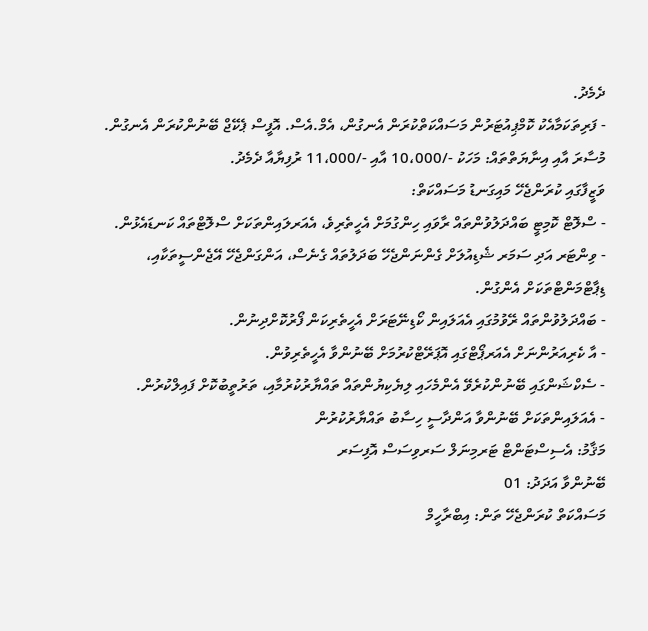ދެމެދު.
- ފަރިތަކަމާއެކު ކޮމްޕިއުޓަރުން މަސައްކަތްކުރަން އެނގުން، އެމް.އެސް. އޮފީސް ޕެކޭޖް ބޭނުންކުރަން އެނގުން.
މުސާރަ އާއި އިނާޔަތްތައް: މަހަކު -/10،000 އާއި -/11،000 ރުފިޔާއާ ދެމެދު.
ވަޒީފާގައި ކުރަންޖެހޭ މައިގަނޑު މަސައްކަތް:
- ސްލޮޓް ކޮމިޓީ ބައްދަލުވުންތައް ރާވައި ހިންގުމަށް އެހީތެރިވެ، އެއަރލައިންތަކަށް ސްލޮޓްތައް ކަނޑައެޅުން.
- ވިންޓަރ އަދި ސަމަރ ޝެޑިއުލަށް ގެންނަންޖެހޭ ބަދަލުތައް ގެނެސް، އަންގަންޖެހޭ އޭޖެންސީތަކާއި، ޑިޕާޓްމަންޓްތަކަށް އެންގުން.
- ބައްދަލުވުންތައް ރޭވުމުގައި އެއަލައިން ކޯޑިނޭޓަރަށް އެހީތެރިކަން ފޯރުކޮށްދިނުން.
- އާ ކެރިއަރުންނަށް އެއަރޕޯޓްގައި އޮޕަރޭޓްކުރުމަށް ބޭނުންވާ އެހީތެރިވުން.
- ސެކްޝަންގައި ބޭނުންކުރެވޭ އެންމެހައި ލިޔެކިޔުންތައް ތައްޔާރުކުރުމާއި، ތަރުތީބުކޮށް ފައިލްކުރުން.
- އެއަލައިންތަކަށް ބޭނުންވާ އަންދާސީ ހިސާބު ތައްޔާރުކުރުން
މަޤާމު: އެސިސްޓަންޓް ޓަރމިނަލް ސަރވިސަސް އޮފިސަރ
ބޭނުންވާ އަދަދު: 01
މަސައްކަތް ކުރަންޖެހޭ ތަން: އިބްރާހީމް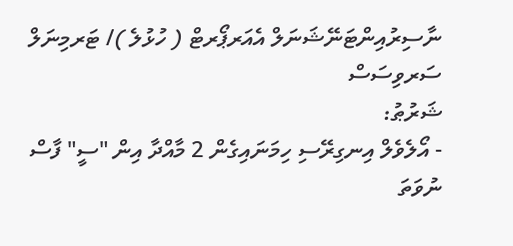ނާސިރުއިންޓަނޭޝަނަލް އެއަރޕޯރޓް ( ހުޅުލެ )/ ޓަރމިނަލް ސަރވިސަސް
ޝަރުޠު:
- އޯލެވެލް އިނގިރޭސި ހިމަނައިގެން 2 މާއްދާ އިން "ސީ" ފާސް ނުވަތަ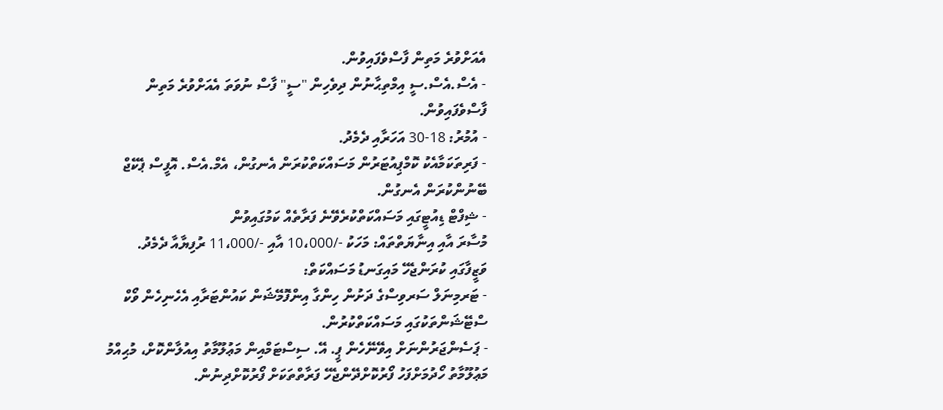އެއަށްވުރެ މަތިން ފާސްވެފައިވުން.
- އެސް.އެސް.ސީ އިމްތިޙާނުން ދިވެހިން "ސީ" ފާސް ނުވަތަ އެއަށްވުރެ މަތިން ފާސްވެފައިވުން.
- އުމުރު: 18-30 އަހަރާއި ދެމެދު.
- ފަރިތަކަމާއެކު ކޮމްޕިއުޓަރުން މަސައްކަތްކުރަން އެނގުން، އެމް.އެސް. އޮފީސް ޕެކޭޖް ބޭނުންކުރަން އެނގުން.
- ޝިފްޓް ޑިއުޓީގައި މަސައްކަތްކުރެވޭނެ ފަރާތެއް ކަމުގައިވުން
މުސާރަ އާއި އިނާޔަތްތައް: މަހަކު -/10،000 އާއި -/11،000 ރުފިޔާއާ ދެމެދު.
ވަޒީފާގައި ކުރަންޖެހޭ މައިގަނޑު މަސައްކަތް:
- ޓަރމިނަލް ސަރވިސްގެ ދަށުން ހިންގާ އިންފޮމޭޝަން ކައުންޓަރާއި އެހެނިހެން ވޯކް ސްޓޭޝަންތަކުގައި މަސައްކަތްކުރުން.
- ޕަސެންޖަރުންނަށް އިވޭނޭހެން ޕީ. އޭ. ސިސްޓަމްއިން މަޢުލޫމާތު އިއުލާންކޮށް، މުޙިއްމު މަޢުލޫމާތު ހޯދުމަށްފަހު ފޯރުކޮށްދޭންޖެހޭ ފަރާތްތަކަށް ފޯރުކޮށްދިނުން.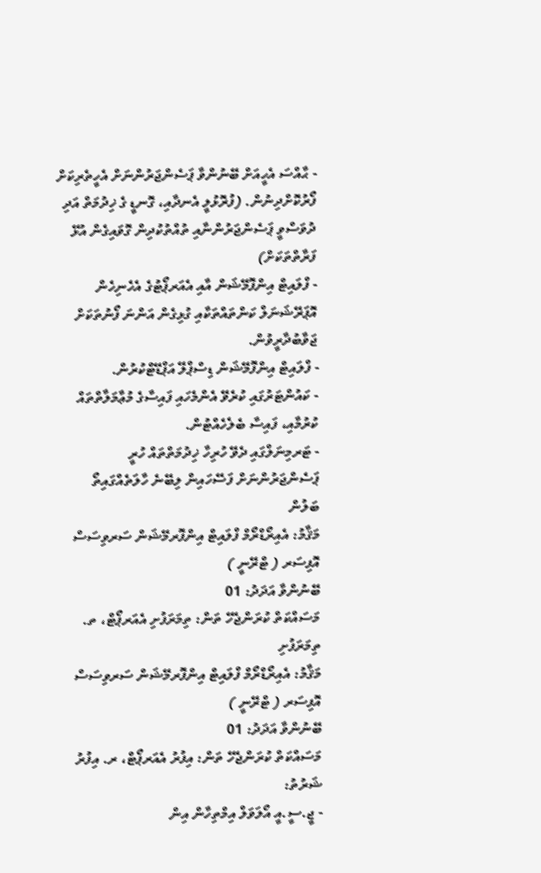- ޙާއްސަ އެހީއަށް ބޭނުންވާ ޕަސެންޖަރުންނަށް އެހީތެރިކަށް ފޯރުކޮށްދިނުން. (ފުރޮޅުލީ އެނދާއި، ގޮނޑީ ގެ ޚިދުމަތް އަދި ދުވަސްވީ ޕަސެންޖަރުންނާއި ތުއްތުކުދިން ގޮވައިގެން އުޅޭ ފަރާތްތަކަށް)
- ފްލައިޓް އިންފޮމޭޝަން އާއި އެއަރޕޯޓުގެ އެހެނިހެން އޮޕަރޭޝަނަލް ކަންތައްތަކާއި ގުޅިގެން އަންނަ ފޯނުތަކަށް ޖަވާބުދާރީވުން.
- ފްލައިޓް އިންފޮމޭޝަން ޑިސްޕްލޭ އަޕްޑޭޓްކުރުން.
- ކައުންޓަރުގައި ކުރެވޭ އެންމެހައި ފައިސާގެ މުޢާމަލާތްތައް ކުރުމާއި، ފައިސާ ބެލެހެއްޓުން.
- ޓަރމިނަލްގައި ދެވޭ ހުރިހާ ޚިދުމަތްތައް ހުރީ ޕަސެންޖަރުންނަށް ފަސޭހައިން ލިބޭނެ ހާލަތެއްގައިތޯ ބަލުން
މަޤާމު: އެއިރޯޑްރޯމް ފްލައިޓް އިންފޮރމޭޝަން ސަރވިސަސް އޮފިސަރ ( ޓްރޭނީ )
ބޭނުންވާ އަދަދު: 01
މަސައްކަތް ކުރަންޖެހޭ ތަން: ތިމަރަފުށި އެއަރޕޯޓް، ތ. ތިމަރަފުށި
މަޤާމު: އެއިރޯޑްރޯމް ފްލައިޓް އިންފޮރމޭޝަން ސަރވިސަސް އޮފިސަރ ( ޓްރޭނީ )
ބޭނުންވާ އަދަދު: 01
މަސައްކަތް ކުރަންޖެހޭ ތަން: އިފުރު އެއަރޕޯޓް، ރ. އިފުރު
ޝަރުތު:
- ޖީ.ސީ.އީ އޯލަވަލް އިމްތިހާން އިން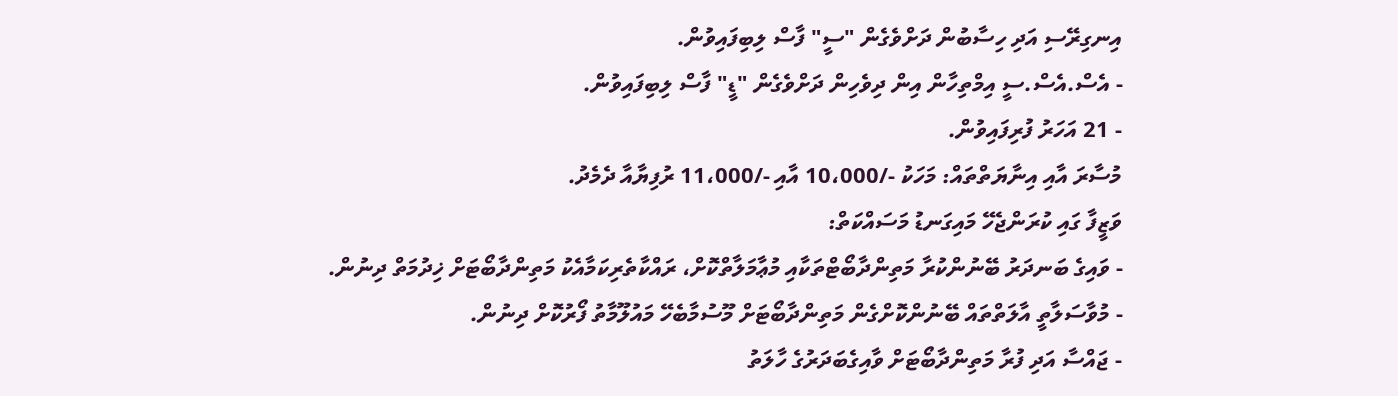އިނގިރޭސި އަދި ހިސާބުން ދަށްވެގެން "ސީ" ފާސް ލިބިފައިވުން.
- އެސް.އެސް.ސީ އިމްތިހާން އިން ދިވެހިން ދަށްވެގެން "ޑީ" ފާސް ލިބިފައިވުން.
- 21 އަހަރު ފުރިފައިވުން.
މުސާރަ އާއި އިނާޔަތްތައް: މަހަކު -/10،000 އާއި -/11،000 ރުފިޔާއާ ދެމެދު.
ވަޒީފާ ގައި ކުރަންޖެހޭ މައިގަނޑު މަސައްކަތް:
- ވައިގެ ބަނދަރު ބޭނުންކުރާ މަތިންދާބޯޓްތަކާއި މުޢާމަލާތްކޮށް، ރައްކާތެރިކަމާއެކު މަތިންދާބޯޓަށް ޚިދުމަތް ދިނުން.
- މުވާސަލާތީ އާލަތްތައް ބޭނުންކޮށްގެން މަތިންދާބޯޓަށް މޫސުމާބެހޭ މައުލޫމާތު ފޯރުކޮށް ދިނުން.
- ޖައްސާ އަދި ފުރާ މަތިންދާބޯޓަށް ވާއިގެބަދަރުގެ ހާލަތު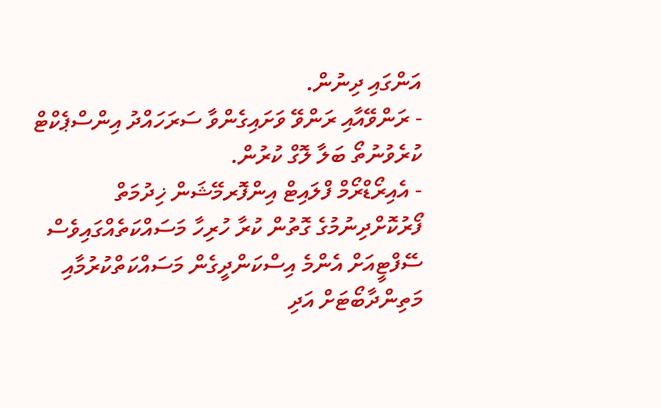އަންގައި ދިނުން.
- ރަންވޭއާއި ރަންވޭ ވަށައިގެންވާ ސަރަހައްދު އިންސްޕެކްޓް ކުރެވުނުތޯ ބަލާ ލޮގް ކުރުން.
- އެއިރޯޑްރޯމް ފްލައިޓް އިންފޮރމޭޝަން ޚިދުމަތް ފޯރުކޮށްދިނުމުގެ ގޮތުން ކުރާ ހުރިހާ މަސައްކަތެއްގައިވެސް ސޭފްޓީއަށް އެންމެ އިސްކަންދީގެން މަސައްކަތްކުރުމާއި މަތިންދާބޯޓަށް އަދި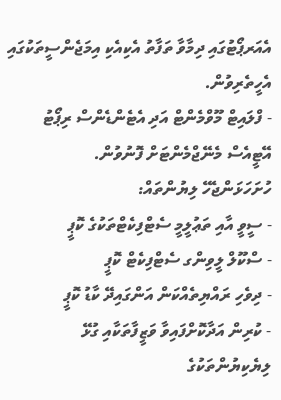އެއަރޕޯޓުގައި ދިމާވާ ތަފާތު އެކިއެކި އިމަޖެންސީތަކުގައި އެހީތެރިވުން.
- ފްލައިޓް މޫވްމެންޓް އަދި އެޓެންޑެންސް ރިޕޯޓު އޭޓީއެސް މެނޭޖްމެންޓަށް ފޮނުވުން.
ހުށަހަޅަންޖެހޭ ލިޔުންތައް:
- ސީވީ އާއި ތަޢުލީމީ ސެޓްފިކެޓްތަކުގެ ކޮޕީ
- ސްކޫލް ލީވިންގ ސެޓްފިކެޓް ކޮޕީ
- ދިވެހި ރައްޔިތެއްކަން އަންގައިދޭ ކާޑު ކޮޕީ
- ކުރިން އަދާކޮށްފައިވާ ވަޒީފާތަކާއި ގުޅޭ ލިޔެކިޔުންތަކުގެ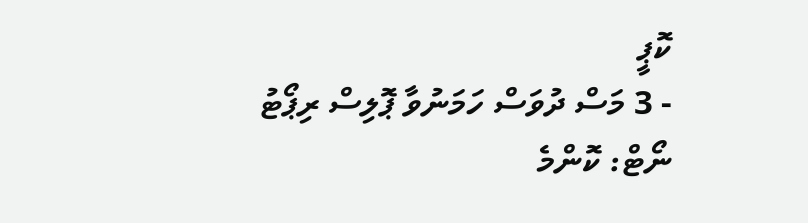ކޮޕީ
- 3 މަސް ދުވަސް ހަމަނުވާ ޕޮލިސް ރިޕޯޓު
ނޯޓް: ކޮންމެ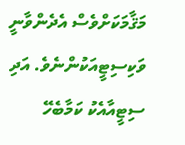މަޤާމަކަށްވެސް އެދެންވާނީ ވަކިސިޓީއަކުންނެވެ. އަދި ސިޓީއާއެކު ކަމާބެހޭ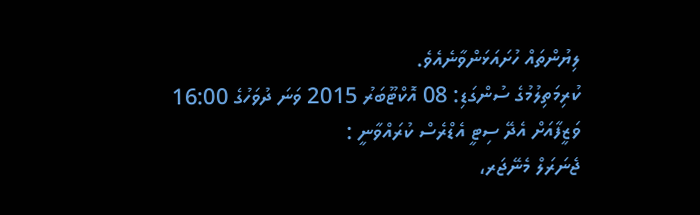ލިޔުންތައް ހުށައަޅަންވާނެއެވެ.
ކުރިމަތިލުމުގެ ސުންގަޑި: 08 އޮކްޓޫބަރު 2015 ވަނަ ދުވަހުގެ 16:00
ވަޒީފާއަށް އެދޭ ސިޓީ އެޑްރެސް ކުރައްވާނީ :
ޖެނަރަލް މެނޭޖަރ،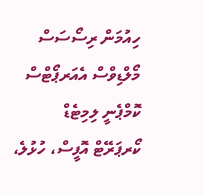ހިއުމަން ރިސޯސަސް
މޯލްޑިވްސް އެއަރޕޯޓްސް ކޮމްޕެނީ ލިމިޓެޑް
ކޯރޕަރޭޓް އޮފީސް، ހުޅުލެ،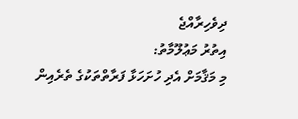ދިވެހިރާއްޖެ
އިތުރު މަޢުލޫމާތު:
މި މަޤާމަށް އެދި ހުށަހަޅާ ފަރާތްތަކުގެ ތެރެއިން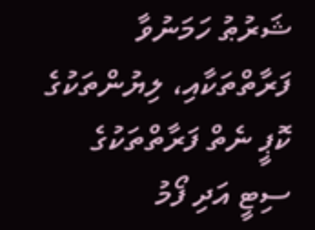ޝަރުޠު ހަމަނުވާ ފަރާތްތަކާއި، ލިޔުންތަކުގެ ކޮޕީ ނެތް ފަރާތްތަކުގެ ސިޓީ އަދި ފޯމު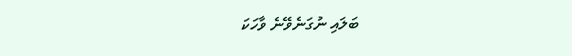ބަލައި ނުގަނެވޭނެ ވާހަކަ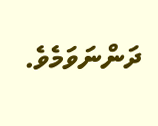ދަންނަވަމެވެ.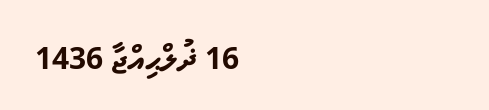16 ޛުލްޙިއްޖާ 1436